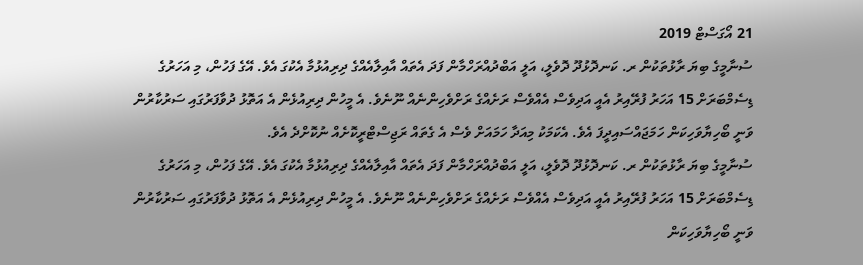21 އޯގަސްޓް 2019
ސުނާމީގެ ބިޔަ ރާޅުތަކުން ރ. ކަނދޮޅުދޫ ދޮވެލީ، އަލީ އަބްދުއްރަހްމާން ފަދަ އެތައް އާއިލާއެއްގެ ދިރިއުޅުމާ އެކުގަ އެވެ. އޭގެ ފަހުން، މި އަހަރުގެ ޑިސެމްބަރަށް 15 އަހަރު ފުރޭއިރު އެއީ އަދިވެސް އެއްވެސް ރަށެއްގެ ރަށްވެހިންނެއް ނޫނެވެ. އެ މީހުން ދިރިއުޅެން އެ އަތޮޅު ދުވާފަރުގައި ސަރުކާރުން ވަނީ ބޯހިޔާވަހިކަން ހަމަޖައްސައިދީފަ އެވެ. އެކަމަކު މިއަދާ ހަމައަށް ވެސް އެ ގެތައް ރަޖިސްޓްރީކޮށެއް ނުކޮށްދެ އެވެ.
ސުނާމީގެ ބިޔަ ރާޅުތަކުން ރ. ކަނދޮޅުދޫ ދޮވެލީ، އަލީ އަބްދުއްރަހްމާން ފަދަ އެތައް އާއިލާއެއްގެ ދިރިއުޅުމާ އެކުގަ އެވެ. އޭގެ ފަހުން، މި އަހަރުގެ ޑިސެމްބަރަށް 15 އަހަރު ފުރޭއިރު އެއީ އަދިވެސް އެއްވެސް ރަށެއްގެ ރަށްވެހިންނެއް ނޫނެވެ. އެ މީހުން ދިރިއުޅެން އެ އަތޮޅު ދުވާފަރުގައި ސަރުކާރުން ވަނީ ބޯހިޔާވަހިކަން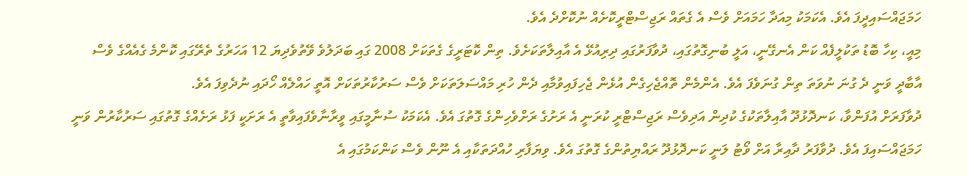ހަމަޖައްސައިދީފަ އެވެ. އެކަމަކު މިއަދާ ހަމައަށް ވެސް އެ ގެތައް ރަޖިސްޓްރީކޮށެއް ނުކޮށްދެ އެވެ.
މިއީ، ކިހާ ބޮޑު ތަކުލީފެއް ކަން އެނގޭނީ، އަލީ ބުނިގޮތުގައި، ދުވާފަރުގައި ދިރިއުޅޭ އެ އާއިލާތަކަށެވެ. ތިން ކޮޓަރީގެ ގެތަކަށް 2008 ގައި ބަދަލުވެ ވޭތުވެދިޔަ 12 އަހަރުގެ ތެރޭގައި ކޮންމެ ގެއެއްގެ ވެސް އާބާދީ ވަނީ ދެ ގުނަ ނުވަތަ ތިން ގުނަވެފަ އެވެ. އެންމެން ތޮއްޖެހިގެން އުޅެން ޖެހިފައިވުމާއި ދެން ހުރި މައްސަލަތަކަށް ވެސް ސަރުކާރުތަކަށް އޮތީ ހައްލެއް ހޯދައި ނުދެވިފަ އެވެ.
ދުވާފަރަށް އުފަންވާ، ކަނދޮޅުދޫ އާއިލާތަކުގެ ކުދިން އަދިވެސް ރަޖިސްޓްރީ ކުރަނީ އެ ރަށުގެ ރަށްވެހިންގެ ގޮތުގަ އެވެ. އެކަމަކު ސުނާމީގައި ވީރާނާވެފައިވާތީ އެ ރަށަކީ ފަޅު ރަށެއްގެ ގޮތުގައި ސަރުކާރުން ވަނީ ހަމަޖައްސައިފަ އެވެ. ދުވާފަރު ދާއިރާ އަށް ވޯޓު ލަނީ ކަނދޮޅުދޫ ރައްޔިތުންގެ ގޮތުގަ އެވެ. ވިޔަފާރި ހުއްދަތަކާއި އެ ނޫން ވެސް ކަންކަމުގައި އެ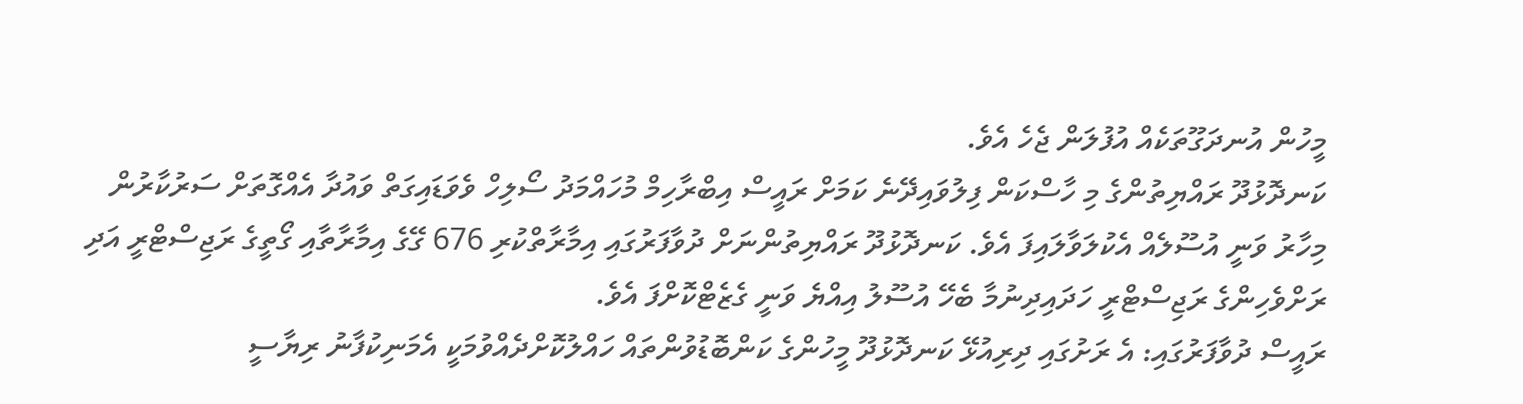މީހުން އުނދަގޫތަކެއް އުފުލަން ޖެހެ އެވެ.
ކަނދޮޅުދޫ ރައްޔިތުންގެ މި ހާސްކަން ފިލުވައިދޭނެ ކަމަށް ރައީސް އިބްރާހިމް މުހައްމަދު ސޯލިހް ވެވަޑައިގަތް ވައުދާ އެއްގޮތަށް ސަރުކާރުން މިހާރު ވަނީ އުސޫލެއް އެކުލަވާލައިފަ އެވެ. ކަނދޮޅުދޫ ރައްޔިތުންނަށް ދުވާފަރުގައި އިމާރާތްކުރި 676 ގޭގެ އިމާރާތާއި ގޯތީގެ ރަޖިސްޓްރީ އަދި ރަށްވެހިންގެ ރަޖިސްޓްރީ ހަދައިދިނުމާ ބެހޭ އުސޫލު އިއްޔެ ވަނީ ގެޒެޓްކޮށްފަ އެވެ.
ރައީސް ދުވާފަރުގައި: އެ ރަށުގައި ދިރިއުޅޭ ކަނދޮޅުދޫ މީހުންގެ ކަންބޮޑުވުންތައް ހައްލުކޮށްދެއްވުމަކީ އެމަނިކުފާނު ރިޔާސީ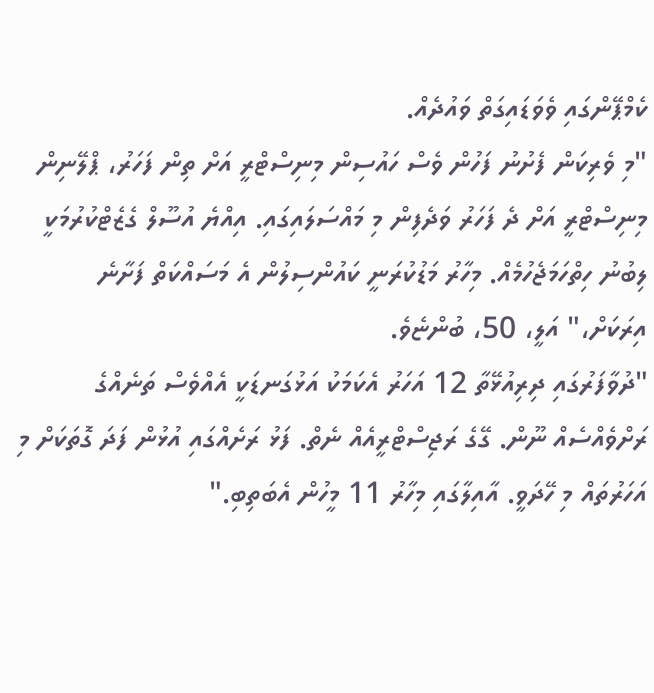ކެމްޕޭންގައި ވެވަޑައިގަތް ވައުދެއް.
"މި ވެރިކަން ފެށުނު ފަހުން ވެސް ހައުސިން މިނިސްޓްރީ އަށް ތިން ފަހަރު، ޕްލޭނިން މިނިސްޓްރީ އަށް ދެ ފަހަރު ވަދެފިން މި މައްސަލައިގައި. އިއްޔެ އުސޫލް ގެޒެޓްކުރުމަކީ ލިބުނު ހިތްހަމަޖެހުމެއް. މިހާރު މަޑުކުރަނީ ކައުންސިލުން އެ މަސައްކަތް ފަށާނެ އިރަކަށް،" އަލީ، 50، ބުންޏެވެ.
"ދުވާފަރުގައި ދިރިއުޅޭތާ 12 އަހަރު އެކަމަކު އަޅުގަނޑަކީ އެއްވެސް ތަނެއްގެ ރަށްވެއްސެއް ނޫން. ގޭގެ ރަޖިސްޓްރީއެއް ނެތް. ފަޅު ރަށެއްގައި އުޅުން ފަދަ ގޮތަކަށް މި އަހަރުތައް މި ހޭދަވީ. އާއިލާގައި މިހާރު 11 މީހުން އެބަތިބި."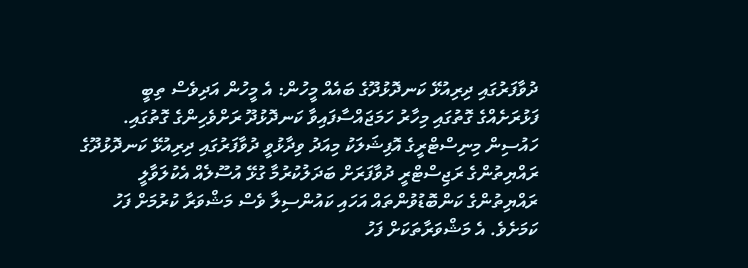ދުވާފަރުގައި ދިރިއުޅޭ ކަނދޮޅުދޫގެ ބައެއް މީހުން: އެ މީހުން އަދިވެސް ތިބީ ފަޅުރަށެއްގެ ގޮތުގައި މިހާރު ހަމަޖައްސާފައިވާ ކަނދޮޅުދޫ ރަށްވެހިންގެ ގޮތުގައި.
ހައުސިން މިނިސްޓްރީގެ އޮފިޝަލަކު މިއަދު ވިދާޅުވީ ދުވާފަރުގައި ދިރިއުޅޭ ކަނދޮޅުދޫގެ ރައްޔިތުންގެ ރަޖިސްޓްރީ ދުވާފަރަށް ބަދަލުކުރުމާ ގުޅޭ އުސޫލެއް އެކުލަވާލީ ރައްޔިތުންގެ ކަންބޮޑުވުންތައް އަހައި ކައުންސިލާ ވެސް މަޝްވަރާ ކުރުމަށް ފަހު ކަމަށެވެ. އެ މަޝްވަރާތަކަށް ފަހު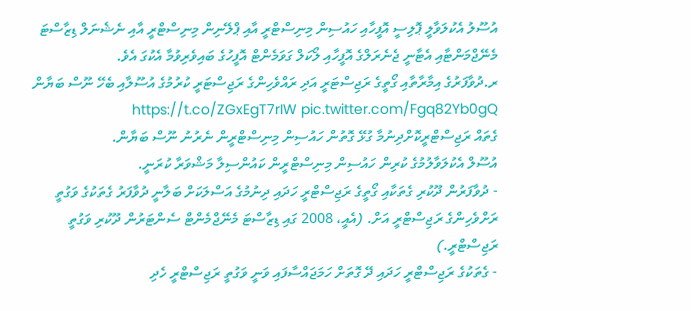އުސޫލު އެކުލަވާލީ ޕޮލިސީ އޮފީހާއި ހައުސިން މިނިސްޓްރީ އާއި ޕްލޭނިން މިނިސްޓްރީ އާއި ނެޝެނަލް ޑިޒާސްޓަ މެނޭޖްމަންޓާއި އެޓާނީ ޖެނެރަލްގެ އޮފީހާއި ލޯކަލް ގަވަމެންޓް އޮފީހުގެ ބައިވެރިވުމާ އެކުގަ އެވެ.
ރ.ދުވާފަރުގެ އިމާރާތާއި ގޯތީގެ ރަޖިސްޓަރީ އަދި ރައްވެހިންގެ ރަޖިސްޓަރީ ކުރުމުގެ އުސޫލާއި ބެހޭ ނޫސް ބަޔާން https://t.co/ZGxEgT7rIW pic.twitter.com/Fgq82Yb0gQ
ގެތައް ރަޖިސްޓްރީކޮށްދިނުމާ ގުޅޭ ގޮތުން ހައުސިން މިނިސްޓްރީން ނެރުނު ނޫސް ބަޔާން.
އުސޫލް އެކުލަވާލުމުގެ ކުރިން ހައުސިން މިނިސްޓްރީން ކައުންސިލާ މަޝްވަރާ ކުރަނީ.
- ދުވާފަރުން ދޫކުރި ގެތަކާއި ގޯތީގެ ރަޖިސްޓްރީ ހަދައި ދިނުމުގެ އަސްލަކަށް ބަލާނީ ދުވާފަރު ގެތަކުގެ ވަގުތީ ރަށްވެހިންގެ ރަޖިސްޓްރީ އަށް. (އެއީ، 2008 ގައި ޑިޒާސްޓަ މެނޭޖްމެންޓް ސެންޓަރުން ދޫކުރި ވަގުތީ ރަޖިސްޓްރީ.)
- ގެތަކުގެ ރަޖިސްޓްރީ ހަދައި ދޭ ގޮތަށް ހަމަޖައްސާފައި ވަނީ ވަގުތީ ރަޖިސްޓްރީ ހެދި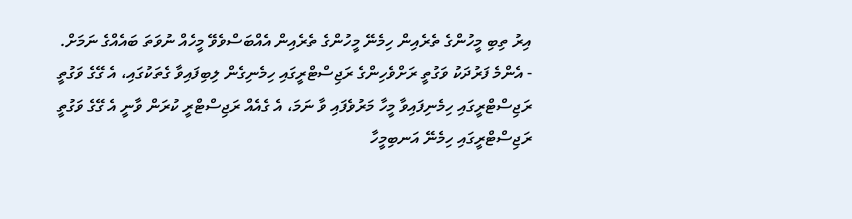އިރު ތިބި މީހުންގެ ތެރެއިން ހިމެނޭ މީހުންގެ ތެރެއިން އެއްބަސްވެވޭ މީހެއް ނުވަތަ ބައެއްގެ ނަމަށް.
- އެންމެ ފަރުދަކު ވަގުތީ ރަށްވެހިންގެ ރަޖިސްޓްރީގައި ހިމެނިގެން ލިބިފައިވާ ގެތަކުގައި، އެ ގޭގެ ވަގުތީ ރަޖިސްޓްރީގައި ހިމެނިފައިވާ މީހާ މަރުވެފައި ވާ ނަމަ، އެ ގެއެއް ރަޖިސްޓްރީ ކުރަން ވާނީ އެ ގޭގެ ވަގުތީ ރަޖިސްޓްރީގައި ހިމެނޭ އަނބިމީހާ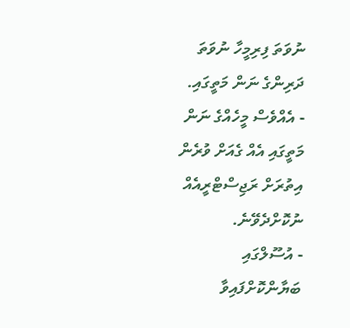ނުވަތަ ފިރިމީހާ ނުވަތަ ދަރިންގެ ނަން މަތީގައި.
- އެއްވެސް މީހެއްގެ ނަން މަތީގައި އެއް ގެއަށް ވުރެން އިތުރަށް ރަޖިސްޓްރީއެއް ނުކޮށްދެވޭނެ.
- އުސޫލްގައި ބަޔާންކޮށްފައިވާ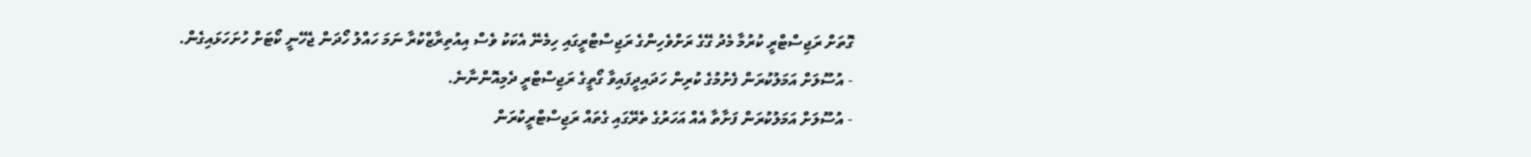ގޮތަށް ރަޖިސްޓްރީ ކުރުމާ މެދު ގޭގެ ރަށްވެހިންގެ ރަޖިސްޓްރީގައި ހިމެނޭ އެކަކު ވެސް އިއުތިރާޒްކުރާ ނަމަ ހައްލު ހޯދަން ޖެހޭނީ ކޯޓަށް ހުށަހަޅައިގެން.
- އުސޫލަށް އަމަލުކުރަން ފެށުމުގެ ކުރިން ހަދައިދީފައިވާ ގޯތީގެ ރަޖިސްޓްރީ ދެމިއޮންނާނެ.
- އުސޫލަށް އަމަލުކުރަން ފަށާތާ އެއް އަހަރުގެ ތެރޭގައި ގެތައް ރަޖިސްޓްރީކުރަން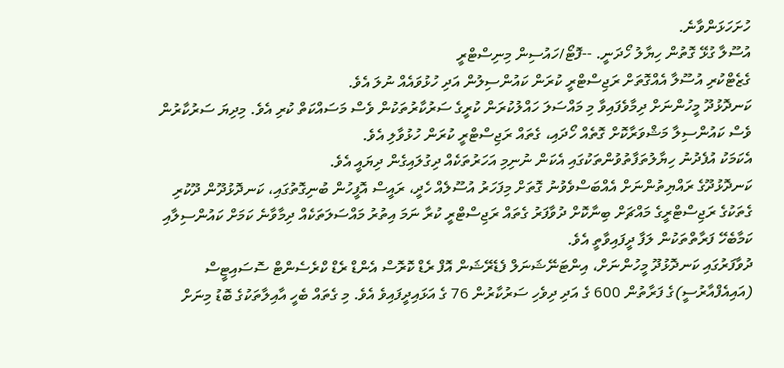ހުށަހަޅަންވާނެ.
އުސޫލާ ގުޅޭ ގޮތުން ހިޔާލު ހޯދަނީ. --ފޮޓޯ/ހައުސިން މިނިސްޓްރީ
ގެޒެޓްކުރި އުސޫލާ އެއްގޮތަށް ރަޖިސްޓްރީ ކުރަން ކައުންސިލުން އަދި ހުޅުވައެއް ނުލަ އެވެ.
ކަނދޮޅުދޫ މީހުންނަށް ދިމާވެފައިވާ މި މައްސަލަ ހައްލުކުރަން ކުރީގެ ސަރުކާރުތަކުން ވެސް މަސައްކަތް ކުރި އެވެ. މިދިޔަ ސަރުކާރުން ވެސް ކައުންސިލާ މަޝްވަރާކޮށް ގޮތެއް ހޯދައި، ގެތައް ރަޖިސްޓްރީ ކުރަން ހުޅުވާލި އެވެ.
އެކަމަކު އުފެދުނު ހިޔާލުތަފާތުވުންތަކުގައި އެކަން ނުނިމި އަހަރުތަކެއް ދިގުލައިގެން ދިޔައީ އެވެ.
ކަނދޮޅުދޫގެ ރައްޔިތުންނަށް އެއްބަސްވެވުނު ގޮތަށް މިފަހަރު އުސޫލެއް ހެދީ، ރައީސް އޮފީހުން ބުނިގޮތުގައި، ކަނދޮޅުދޫން ދޫކުރި ގެތަކުގެ ރަޖިސްޓްރީގެ މައްޗަށް ބިނާކޮށް ދުވާފަރު ގެތައް ރަޖިސްޓްރީ ކުރާ ނަމަ އިތުރު މައްސަލަތަކެއް ދިމާވާނެ ކަމަށް ކައުންސިލާއި ކަމާބެހޭ ފަރާތްތަކުން ލަފާ ދީފައިވާތީ އެވެ.
ދުވާފަރުގައި ކަނދޮޅުދޫ މީހުންނަށް، އިންޓަނޭޝަނަލް ފެޑެރޭޝަން އޮފް ރެޑް ކޮރޮސް އެންޑް ރެޑް ކްރެސެންޓް ސޮސައިޓީސް (އައިއެފްއާރުސީ)ގެ ފަރާތުން 600 ގެ އަދި ދިވެހި ސަރުކާރުން 76 ގެ އަޅައިދީފައިވެ އެވެ. މި ގެތައް ބެހީ އާއިލާތަކުގެ ބޮޑު މިނަށް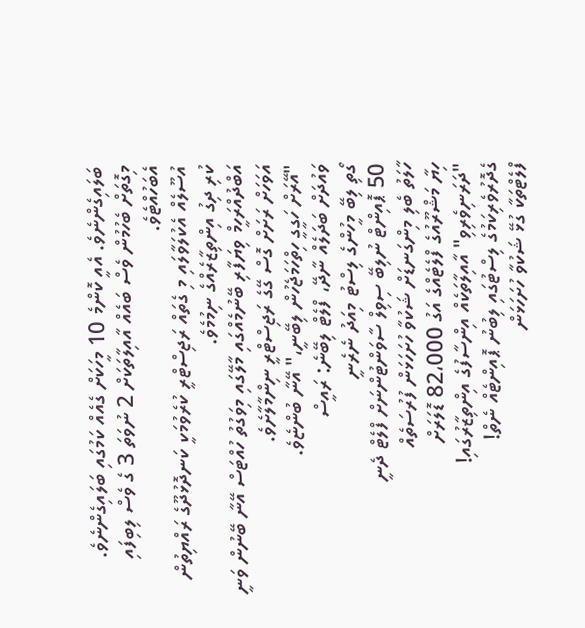ބަލައިގެންނެވެ. އެއީ ކޮންމެ 10 މީހަކަށް ގެއެއް ކަމުގައި ބަލައިގެންނެވެ. މިގޮތަށް ބެހުމުން ވެސް ބައެއް އާއިލާތަކަށް 2 ނުވަތަ 3 ގެ ވެސް ލިބިފައި އެބަހުއްޓެވެ.
އުސޫލެއް އެކުލަވާލައި މި ގެތައް ރަޖިސްޓްރީ ކުރެވުމަކީ ކަނދޮޅުދޫގެ ރައްޔިތުން ކުރި ދިގު އިންތިޒާރެއްގެ ނިމުމެވެ.
އަބްދުއްރަހީމް ވިޔަފާރި ބޭނުމެއްގައި މާލޭގައި މިވަގުތު ހުއްޓަސް އޭނާ ބޭނުން ވަނީ އަވަހަށް ރަށަށް ގޮސް ގޭގެ ރަޖިސްޓްރީ ނިންމާލާށެވެ.
"އޭރަށް ހަގީގީ ހިތްހަމަޖެހުން ލިބޭނީ،" އޭނާ ބުންޏެވެ.
ވައުދަށް ބަދަލެއް ނާދޭ، ފްލެޓް ލިބޭނެ: ރައީސް
ގޯތި ލިބޭ މީހުންގެ ލިސްޓު މިއަދު ނެރެނީ
50 ޕޮއިންޓް ނުލިބޭ ސިވިލް ސާވަންޓުންނަށް ފްލެޓް ދެނީ
ހާލަތު ބެލި މިންގަނޑަށް ޝަކުވާ ހުށަހަޅަން ފުރުސަތެއް
ހިޔާ މަޝްރޫއުގެ ފްލެޓެއްގެ އަގު 82،000 ޑޮލަރަށް
"ދަރަނިވެރިވި" އާއިލާތަކެއް އިންސާފުގެ އިންތިޒާރުގައި!
ގެދޮރުވެރިކަމުގެ ލިސްޓުގައި ލިބުނު ޕޮއިންޓެއް ނެތް!
ފްލެޓްތަކާ ގުޅޭ ޝަކުވާ ހުށަހަޅަން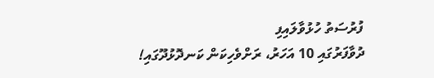ފުރުސަތު ހުޅުވާލައިފި
ދުވާފަރުގައި 10 އަހަރު، ރަށްވެހިކަން ކަނދޮޅުދޫގައި!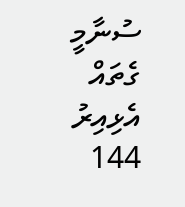ސުނާމީ ގެތައް އެޅިއިރު 144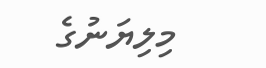މިލިޔަނުގެ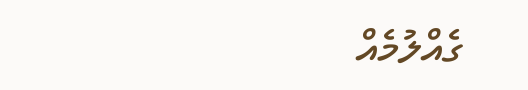ގެއްލުމެއް